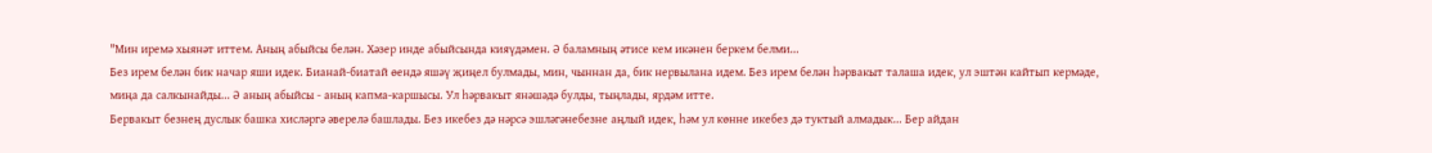"Мин иремә хыянәт иттем. Аның абыйсы белән. Хәзер инде абыйсында кияүдәмен. Ә баламның әтисе кем икәнен беркем белми...
Без ирем белән бик начар яши идек. Бианай-биатай өендә яшәү җиңел булмады, мин, чыннан да, бик нервылана идем. Без ирем белән һәрвакыт талаша идек, ул эштән кайтып кермәде, миңа да салкынайды... Ә аның абыйсы - аның капма-каршысы. Ул һәрвакыт янәшәдә булды, тыңлады, ярдәм итте.
Бервакыт безнең дуслык башка хисләргә әверелә башлады. Без икебез дә нәрсә эшләгәнебезне аңлый идек, һәм ул көнне икебез дә туктый алмадык... Бер айдан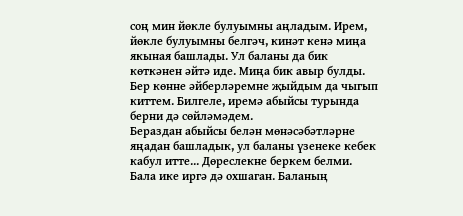соң мин йөкле булуымны аңладым. Ирем, йөкле булуымны белгәч, кинәт кенә миңа якыная башлады. Ул баланы да бик көткәнен әйтә иде. Миңа бик авыр булды. Бер көнне әйберләремне җыйдым да чыгып киттем. Билгеле, иремә абыйсы турында берни дә сөйләмәдем.
Бераздан абыйсы белән мөнәсәбәтләрне яңадан башладык, ул баланы үзенеке кебек кабул итте... Дөреслекне беркем белми. Бала ике иргә дә охшаган. Баланың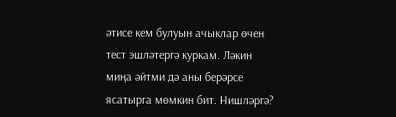әтисе кем булуын ачыклар өчен тест эшләтергә куркам. Ләкин миңа әйтми дә аны берәрсе ясатырга мөмкин бит. Нишләргә?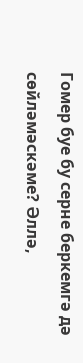Гомер буе бу серне беркемгә дә сөйләмәскәме? Әллә,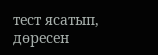тест ясатып, дөресен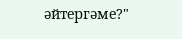әйтергәме?"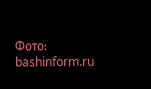Фото: bashinform.ru